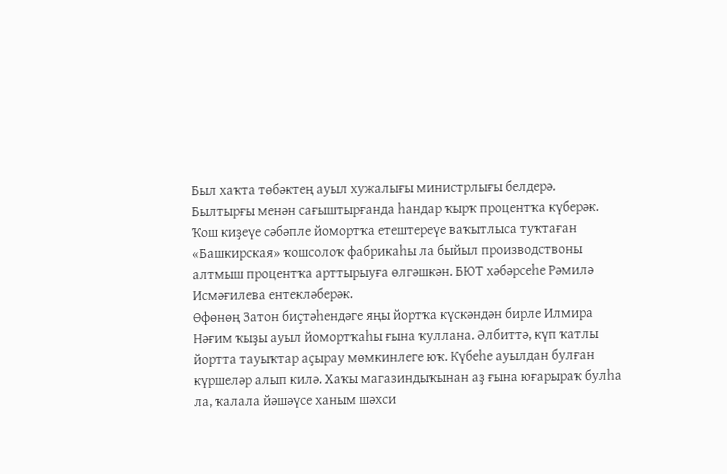Был хаҡта төбәктең ауыл хужалығы министрлығы белдерә. Былтырғы менән сағыштырғанда һандар ҡырҡ процентҡа күберәк. Ҡош киҙеүе сәбәпле йомортҡа етештереүе ваҡытлыса туҡтаған «Башкирская» ҡошсолоҡ фабрикаһы ла быйыл производствоны алтмыш процентҡа арттырыуға өлгәшкән. БЮТ хәбәрсеһе Рәмилә Исмәғилева ентекләберәк.
Өфөнөң Затон биҫтәһендәге яңы йортҡа күскәндән бирле Илмира Нәғим ҡыҙы ауыл йомортҡаһы ғына ҡуллана. Әлбиттә, күп ҡатлы йортта тауыҡтар аҫырау мөмкинлеге юҡ. Күбеһе ауылдан булған күршеләр алып килә. Хаҡы магазиндыҡынан аҙ ғына юғарыраҡ булһа ла, ҡалала йәшәүсе ханым шәхси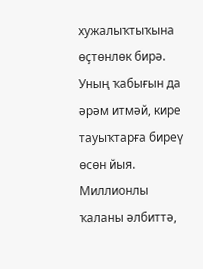хужалыҡтыҡына өҫтөнлөк бирә. Уның ҡабығын да әрәм итмәй, кире тауыҡтарға биреү өсөн йыя.
Миллионлы ҡаланы әлбиттә,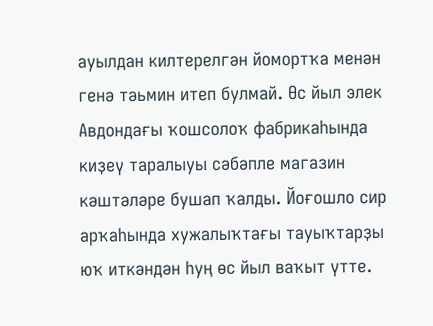ауылдан килтерелгән йомортҡа менән генә тәьмин итеп булмай. Өс йыл элек Авдондағы ҡошсолоҡ фабрикаһында киҙеү таралыуы сәбәпле магазин кәштәләре бушап ҡалды. Йоғошло сир арҡаһында хужалыҡтағы тауыҡтарҙы юҡ иткәндән һуң өс йыл ваҡыт үтте.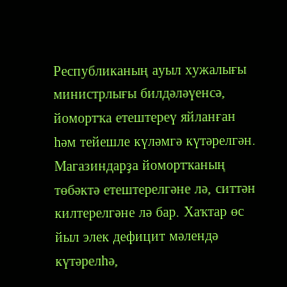Республиканың ауыл хужалығы министрлығы билдәләүенсә, йомортҡа етештереү яйланған һәм тейешле күләмгә күтәрелгән.
Магазиндарҙа йомортҡаның төбәктә етештерелгәне лә, ситтән килтерелгәне лә бар. Хаҡтар өс йыл элек дефицит мәлендә күтәрелһә,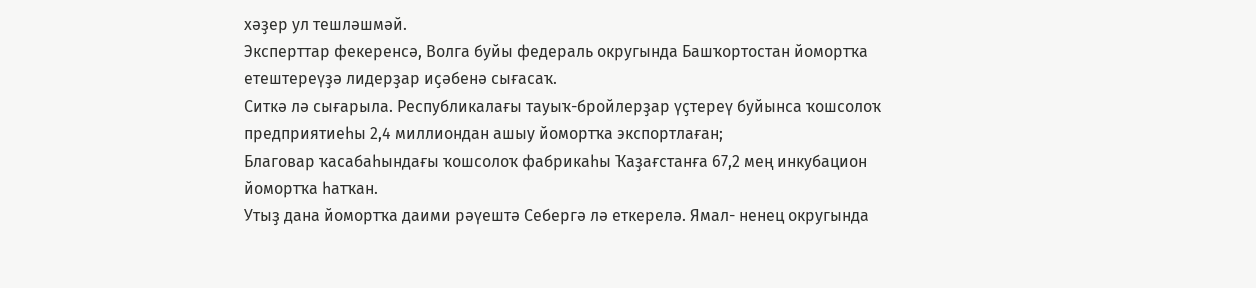хәҙер ул тешләшмәй.
Эксперттар фекеренсә, Волга буйы федераль округында Башҡортостан йомортҡа етештереүҙә лидерҙар иҫәбенә сығасаҡ.
Ситкә лә сығарыла. Республикалағы тауыҡ-бройлерҙар үҫтереү буйынса ҡошсолоҡ предприятиеһы 2,4 миллиондан ашыу йомортҡа экспортлаған;
Благовар ҡасабаһындағы ҡошсолоҡ фабрикаһы Ҡаҙағстанға 67,2 мең инкубацион йомортҡа һатҡан.
Утыҙ дана йомортҡа даими рәүештә Себергә лә еткерелә. Ямал- ненец округында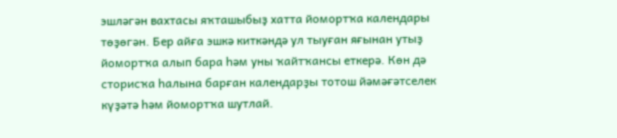эшләгән вахтасы яҡташыбыҙ хатта йомортҡа календары төҙөгән. Бер айға эшкә киткәндә ул тыуған яғынан утыҙ йомортҡа алып бара һәм уны ҡайтҡансы еткерә. Көн дә сторисҡа һалына барған календарҙы тотош йәмәғәтселек күҙәтә һәм йомортҡа шутлай.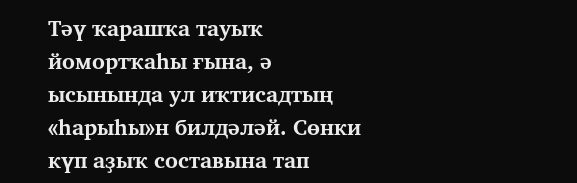Тәү ҡарашҡа тауыҡ йомортҡаһы ғына, ә ысынында ул иҡтисадтың «һарыһы»н билдәләй. Сөнки күп аҙыҡ составына тап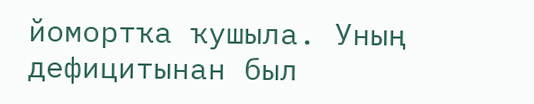йомортҡа ҡушыла. Уның дефицитынан был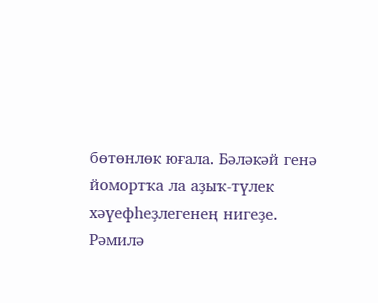бөтөнлөк юғала. Бәләкәй генә йомортҡа ла аҙыҡ-түлек хәүефһеҙлегенең нигеҙе.
Рәмилә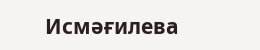Исмәғилева